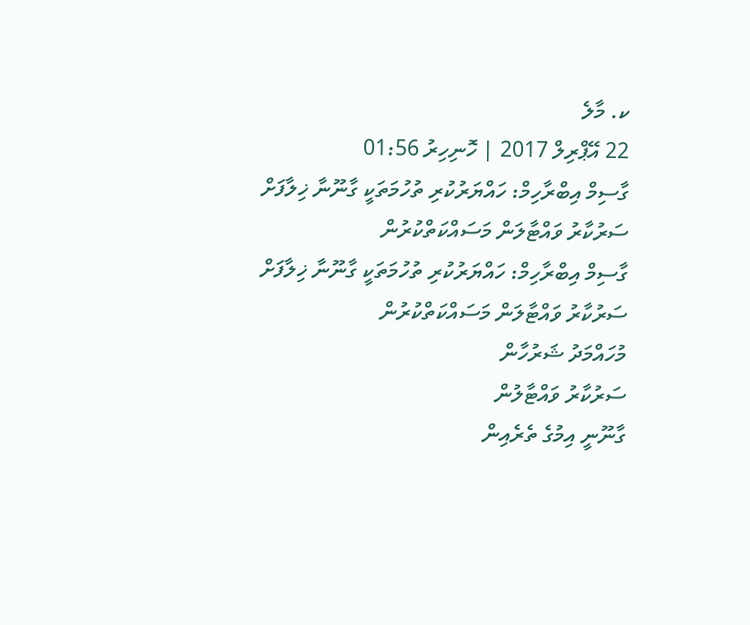ކ. މާލެ
22 އޭޕްރިލް 2017 | ހޮނިހިރު 01:56
ގާސިމް އިބްރާހިމް: ހައްޔަރުކުރި ތުހުމަތަކީ ގާނޫނާ ޚިލާފަށް ސަރުކާރު ވައްޓާލަން މަސައްކަތްކުރުން
ގާސިމް އިބްރާހިމް: ހައްޔަރުކުރި ތުހުމަތަކީ ގާނޫނާ ޚިލާފަށް ސަރުކާރު ވައްޓާލަން މަސައްކަތްކުރުން
މުހައްމަދު ޝަރުހާން
ސަރުކާރު ވައްޓާލުން
ގާނޫނީ އިމުގެ ތެރެއިން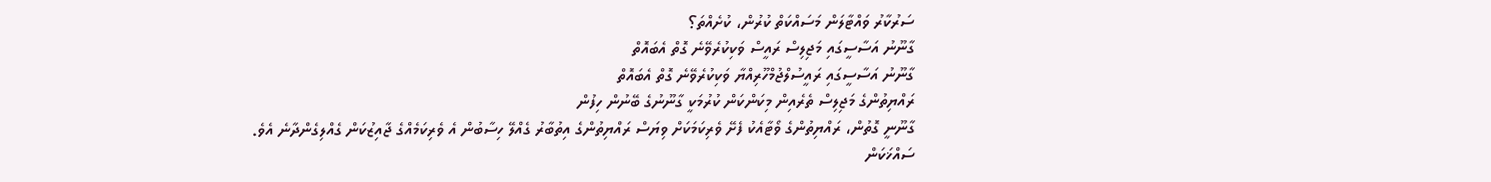ސަރުކާރު ވައްޓާލަން މަސައްކަތް ކުރުން، ކުށެއްތަ؟
ގާނޫނު އަސާސީގައި މަޖިލިސް ރައީސް ވަކިކުރެވޭނެ ގޮތް އެބައޮތް
ގާނޫނު އަސާސީގައި ރައީސުލްޖުމްހޫރިއްޔާ ވަކިކުރެވޭނެ ގޮތް އެބައޮތް
ރައްޔިތުންގެ މަޖިލިސް ތެރެއިން މިކަންކަން ކުރުމަކީ ގާނޫނުގެ ބޭނުން ހިފުން
ގާނޫނީ ގޮތުން، ރައްޔިތުންގެ ވޯޓާއެކު ފެށޭ ވެރިކަމަކަށް ވިޔަސް ރައްޔިތުންގެ އިތުބާރު ގެއްލޭ ހިސާބުން އެ ވެރިކަމެއްގެ ޖާއިޒުކަން ގެއްލިގެންދާނެ އެވެ. ސައްޚަކަން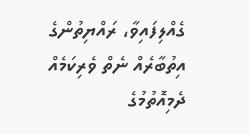ގެއްލިފައިވާ، ރައްޔިތުންގެ އިތުބާރެއް ނެތް ވެރިކަމެއް ދެމިއޮތުމުގެ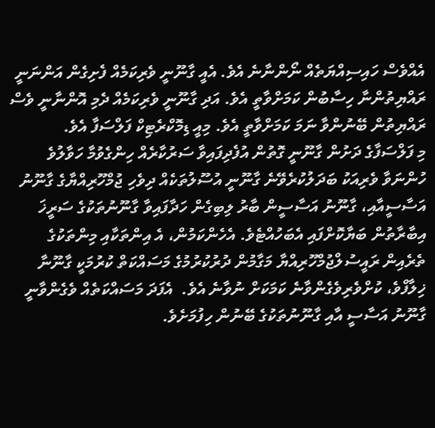އެއްވެސް ހައިސިއްޔަތެއް ނޯންނާނެ އެވެ. އެއީ ގާނޫނީ ވެރިކަމެއް ފެށިގެން އަންނަނީ ރައްޔިތުންނާ ހިސާބުން ކަމަށްވާތީ އެވެ. އަދި ގާނޫނީ ވެރިކަމެއް ދެމި އޮންނާނީ ވެސް ރައްޔިތުން ބޭނުންވާ ނަމަ ކަމަށްވާތީ އެވެ. މިއީ ޑިމޮކްރެޓިކް ފަލްސަފާ އެވެ.
މި ފަލްސަފާގެ ދަށުން ގާނޫނީ ގޮތުން އުފެދިފައިވާ ސަރުކާރެއް ހިންގެވުމާ ހަވާލުވެ ހުންނަވާ ވެރިއަކު ބަދަލުކުރެވޭނެ ގާނޫނީ އުސޫލުތަކެއް ދިވެހި ޖުމްހޫރިއްޔާގެ ގާނޫނު އަސާސީއާއި، ގާނޫނު އަސާސީން ބާރު ލިބިގެން ހަދާފައިވާ ގާނޫނުތަކުގެ ސަރީޚަ އިބާރާތުން ބަޔާކޮށްފައި އެބަހުއްޓެވެ. އެހެންކަމުން، އެ އިންތަކާއި މިންތަކުގެ ތެރެއިން ރައީސުލްޖުމްހޫރިއްޔާ މަގާމުން ދުރުކުރުމުގެ މަސައްކަތް ކުރުމަކީ ގާނޫނާ ޚިލާފްވެ، ކުށްވެރިވެގެންވާނެ ކަމަކަށް ނުވާނެ އެވެ.  އެފަދަ މަސައްކަތެއް ވެގެންވާނީ ގާނޫނު އަސާސީ އާއި ގާނޫނުތަކުގެ ބޭނުން ހިފުމަށެވެ.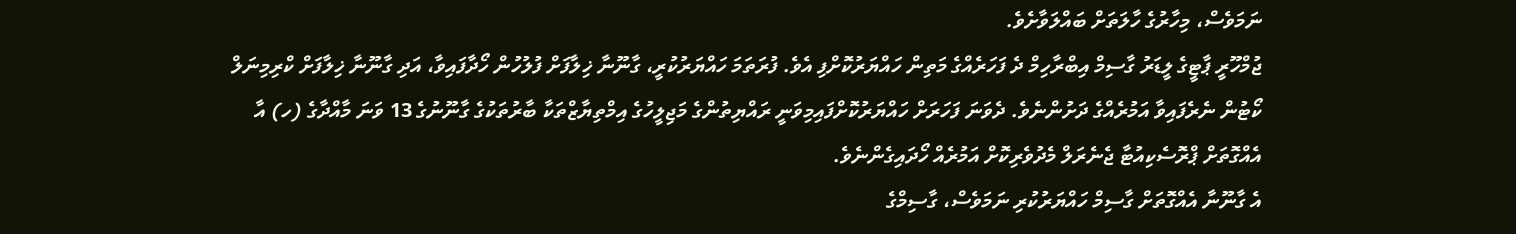ނަމަވެސް، މިހާރުގެ ހާލަތަށް ބައްލަވާށެވެ.
ޖުމްހޫރީ ޕާޓީގެ ލީޑަރު ގާސިމް އިބްރާހިމް ދެ ފަހަރެއްގެ މަތިން ހައްޔަރުކޮށްފި އެވެ. ފުރަތަމަ ހައްޔަރުކުރީ، ގާނޫނާ ޚިލާފަށް ފުލުހުން ހޯދާފައިވާ، އަދި ގާނޫނާ ޚިލާފަށް ކްރިމިނަލް ކޯޓުން ނެރެފައިވާ އަމުރެއްގެ ދަށުންނެވެ. ދެވަނަ ފަހަރަށް ހައްޔަރުކޮށްފައިމިވަނީ ރައްޔިތުންގެ މަޖިލީހުގެ އިމްތިޔާޒްތަކާ ބާރުތަކުގެ ގާނޫނުގެ 13 ވަނަ މާއްދާގެ (ހ) އާ އެއްގޮތަށް ޕްރޮސެކިއުޓާ ޖެނެރަލް މެދުވެރިކޮށް އަމުރެއް ހޯދައިގެންނެވެ.
އެ ގާނޫނާ އެއްގޮތަށް ގާސިމް ހައްޔަރުކުރި ނަމަވެސް، ގާސިމްގެ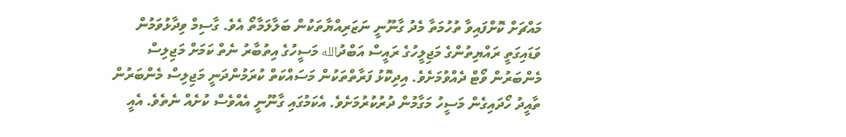މައްޗަށް ކޮށްފައިވާ ތުހުމަތާ މެދު ގާނޫނީ ނަޒަރިއްޔާތަކުން ބަލާލަމާތޯ އެވެ. ގާސިމް ވިދާޅުވަމުން ވަޑައިގަތީ ރައްޔިތުންގެ މަޖިލީހުގެ ރައީސް އަބްދުالله މަސީހުގެ އިތުބާރު ނެތް ކަމަށް މަޖިލިސް މެންބަރުން ވޯޓް ދެއްވުމަށެވެ. އިދިކޮޅު ފަރާތްތަކުން މަސައްކަތް ކުރަމުންދަނީ މަޖިލިސް މެންބަރުން ތާއީދު ހޯދައިގެން މަސީހު މަގާމުން ދުރުކުރުމަށެވެ. އެކަމުގައި ގާނޫނީ އެއްވެސް ކުށެއް ނެތެވެ. އެއީ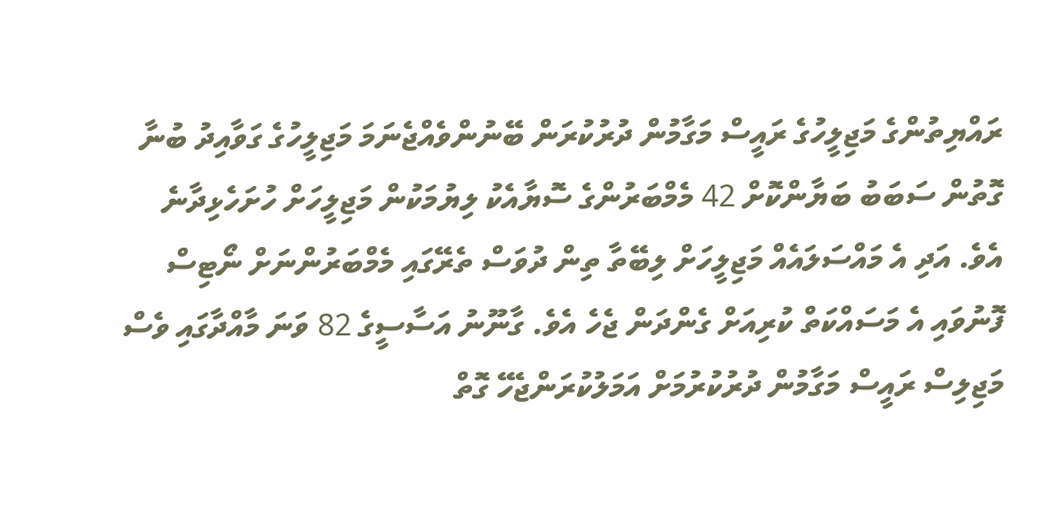ރައްޔިތުންގެ މަޖިލީހުގެ ރައީސް މަގާމުން ދުރުކުރަން ބޭނުންވެއްޖެނަމަ މަޖިލީހުގެ ގަވާއިދު ބުނާ ގޮތުން ސަބަބު ބަޔާންކޮށް 42 މެމްބަރުންގެ ސޮޔާއެކު ލިޔުމަކުން މަޖިލީހަށް ހުށަހެޅިދާނެ އެވެ. އަދި އެ މައްސަލައެއް މަޖިލީހަށް ލިބޭތާ ތިން ދުވަސް ތެރޭގައި މެމްބަރުންނަށް ނޯޓިސް ފޮނުވައި އެ މަސައްކަތް ކުރިއަށް ގެންދަން ޖެހެ އެވެ. ގާނޫނު އަސާސީގެ 82 ވަނަ މާއްދާގައި ވެސް މަޖިލިސް ރައީސް މަގާމުން ދުރުކުރުމަށް އަމަލުކުރަންޖެހޭ ގޮތް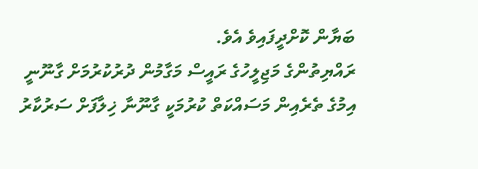ބަޔާން ކޮށްދީފައިވެ އެވެ.
ރައްޔިތުންގެ މަޖިލީހުގެ ރައީސް މަގާމުން ދުރުކުރުމަށް ގާނޫނީ އިމުގެ ތެރެއިން މަސައްކަތް ކުރުމަކީ ގާނޫނާ ޚިލާފަށް ސަރުކާރު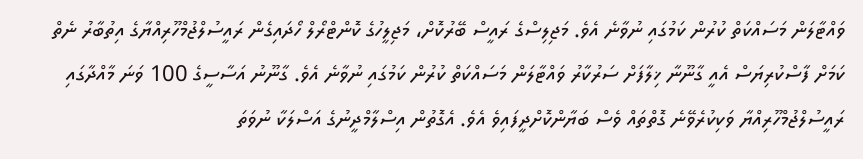ވައްޓާލަން މަސައްކަތް ކުރުން ކަމުގައި ނުވާނެ އެވެ. މަޖިލިސްގެ ރައީސް ބޭރުކޮށް، މަޖިލީހުގެ ކޮންޓްރޯލް ހޯދައިގެން ރައީސުލްޖުމްހޫރިއްޔާގެ އިތުބާރު ނެތް ކަމަށް ފާސްކުރިޔަސް އެއީ ގާނޫނާ ޚިލާފަށް ސަރުކާރު ވައްޓާލަން މަސައްކަތް ކުރުން ކަމުގައި ނުވާނެ އެވެ. ގާނޫނު އަސާސީގެ 100 ވަނަ މާއްދާގައި ރައީސުލްޖުމްހޫރިއްޔާ ވަކިކުރެވޭނެ ގޮތްތައް ވެސް ބަޔާންކޮށްދީފައިވެ އެވެ. އެގޮތުން އިސްލާމްދީނުގެ އަސްލަކާ ނުވަތަ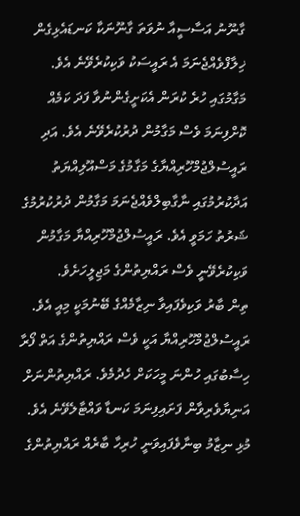ގާނޫނު އަސާސީއާ ނުވަތަ ގާނޫނަކާ ކަނޑައެޅިގެން ޚިލާފްވެއްޖެނަމަ އެ ރައީސަކު ވަކިކުރެވޭނެ އެވެ. މަގާމުގައި ހުރެ ކުރަން އެކަށީގެންނުވާ ފަދަ ކަމެއް ކޮށްފިނަމަ ވެސް މަގާމުން ދުރުކުރެވޭނެ އެވެ. އަދި ރައީސުލްޖުމްހޫރިއްޔާގެ މަގާމުގެ މަސްއޫލިއްޔަތު އަދާކުރުމުގައި ނާގާބިލްވެއްޖެނަމަ މަގާމުން ދުރުކުރުމުގެ ޝަރުތު ހަމަވީ އެވެ. ރައީސުލްޖުމްހޫރިއްޔާ މަގާމުން ވަކިކުރެވޭނީ ވެސް ރައްޔިތުންގެ މަޖިލީހަށެވެ.
ތިން ބާރު ވަކިވެފައިވާ ނިޒާމެއްގެ ބޭނުމަކީ މިއީ އެވެ. ރައީސުލްޖުމްހޫރިއްޔާ އަކީ ވެސް ރައްޔިތުންގެ އަތް ފޯރާ ހިސާބުގައި ހުންނަ މީހަކަށް ހެދުމެވެ. ރައްޔިތުންނަށް އަނިޔާވެރިވާން ފަށައިފިނަމަ ކަނޑާ ވައްޓާލެވޭނެ އެވެ. މުޅި ނިޒާމު ބިނާވެފައިވަނީ ހުރިހާ ބާރެއް ރައްޔިތުންގެ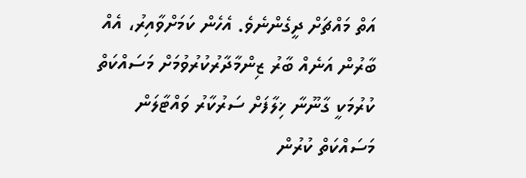އަތް މައްޗަށް ދީގެންނެވެ. އެހެން ކަމަށްވާއިރު، އެއް ބާރުން އަނެއް ބާރު ޒިންމާދާރުކުރުވުމަށް މަސައްކަތް ކުރުމަކީ ގާނޫނާ ޚިލާފަށް ސަރުކާރު ވައްޓާލަން މަސައްކަތް ކުރުން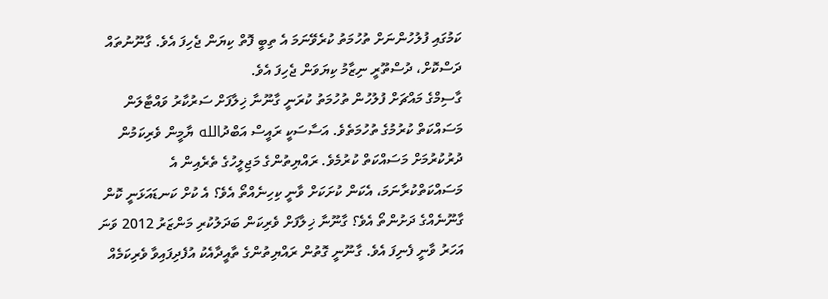ކަމުގައި ފުލުހުންނަށް ތުހުމަތު ކުރެވޭނަމަ އެ ތިބީ ފޮތް ކިޔަން ޖެހިފަ އެވެ. ގާނޫނުތައް ދަސްކޮށް، ދުސްތޫރީ ނިޒާމު ކިޔަވަން ޖެހިފަ އެވެ.
ގާސިމްގެ މައްޗަށް ފުލުހުން ތުހުމަތު ކުރަނީ ގާނޫނާ ޚިލާފަށް ސަރުކާރު ވައްޓާލަން މަސައްކަތް ކުރުމުގެ ތުހުމަތެވެ. އަސާސަކީ ރައީސް އަބްދުالله ޔާމީން ވެރިކަމުން ދުރުކުރުމަށް މަސައްކަތް ކުރުމެވެ. ރައްޔިތުންގެ މަޖިލީހުގެ ތެރެއިން އެ މަސައްކަތްކުރާނަމަ، އެކަން ކުށަކަށް ވާނީ ކިހިނެއްތޯ އެވެ؟ އެ ކުށް ކަނޑައަޅަނީ ކޮން ގާނޫނެއްގެ ދަށުންތޯ އެވެ؟ ގާނޫނާ ޚިލާފަށް ވެރިކަން ބަދަލުކުރި މަންޒަރު 2012 ވަނަ އަހަރު ވާނީ ފެނިފަ އެވެ. ގާނޫނީ ގޮތުން ރައްޔިތުންގެ ތާއީދާއެކު އުފެދިފައިވާ ވެރިކަމެއް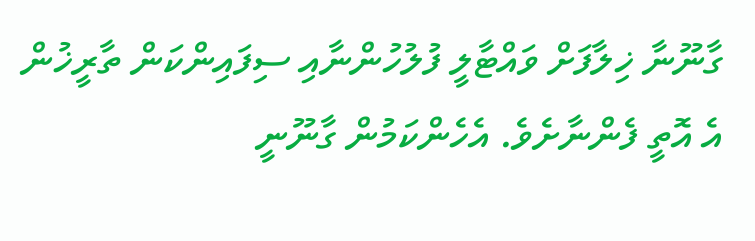ގާނޫނާ ޚިލާފަށް ވައްޓާލީ ފުލުހުންނާއި ސިފައިންކަން ތާރީޚުން އެ އޮތީ ފެންނާށެވެ. އެހެންކަމުން ގާނޫނީ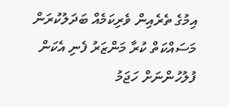އިމުގެ ތެރެއިން ވެރިކަމެއް ބަދަލުކުރަން މަސައްކަތް ކުރާ މަންޒަރު ފެނި އެކަން ފުލުހުންނަށް ހަޖަމު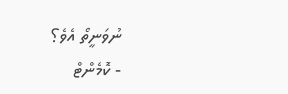ނުވަނީތޯ އެވެ؟
- ކޮމެންޓް